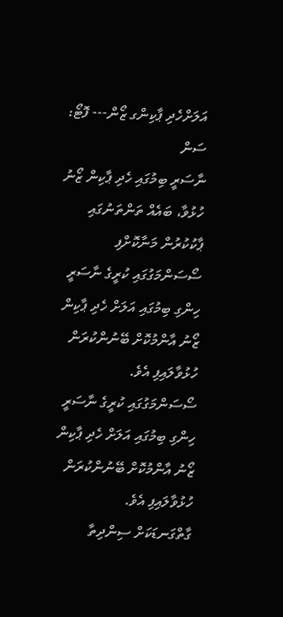އަލަށްހެދި ޕާކިންގ ޒޯން--- ފޮޓޯ: ސަން
ނާސަރީ ބިމުގައި ހެދި ޕާކިން ޒޯނު ހުޅުވާ، ބައެއް ތަންތަނުގައި ޕާކުކުރުން މަނާކޮށްފި
ސޯސަންމަގުގައި ކުރީގެ ނާސަރީ ހިންގި ބިމުގައި އަލަށް ހެދި ޕާކިން ޒޯނު އާންމުކޮށް ބޭނުންކުރަން ހުޅުވާލައިފި އެވެ.
ސޯސަންމަގުގައި ކުރީގެ ނާސަރީ ހިންގި ބިމުގައި އަލަށް ހެދި ޕާކިން ޒޯނު އާންމުކޮށް ބޭނުންކުރަން ހުޅުވާލައިފި އެވެ.
ގާތްގަނޑަކަށް ސިންދިތާ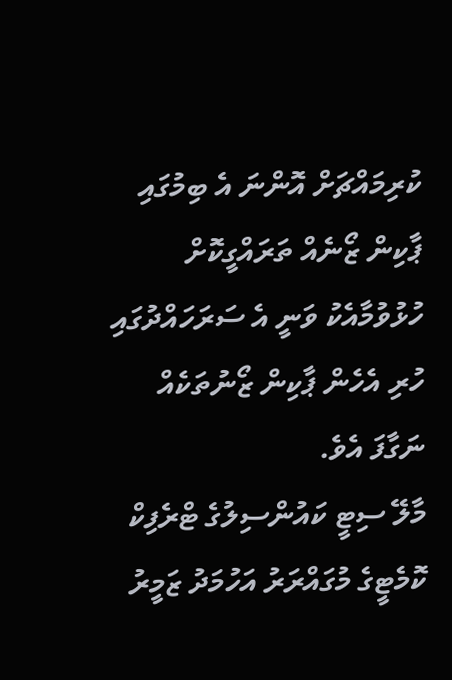ކުރިމައްޗަށް އޮންނަ އެ ބިމުގައި ޕާކިން ޒޯނެއް ތަރައްގީކޮށް ހުޅުވުމާއެކު ވަނީ އެ ސަރަހައްދުގައި ހުރި އެހެން ޕާކިން ޒޯނުތަކެއް ނަގާފަ އެވެ.
މާލޭ ސިޓީ ކައުންސިލުގެ ޓްރެފިކް ކޮމެޓީގެ މުގައްރަރު އަހުމަދު ޒަމީރު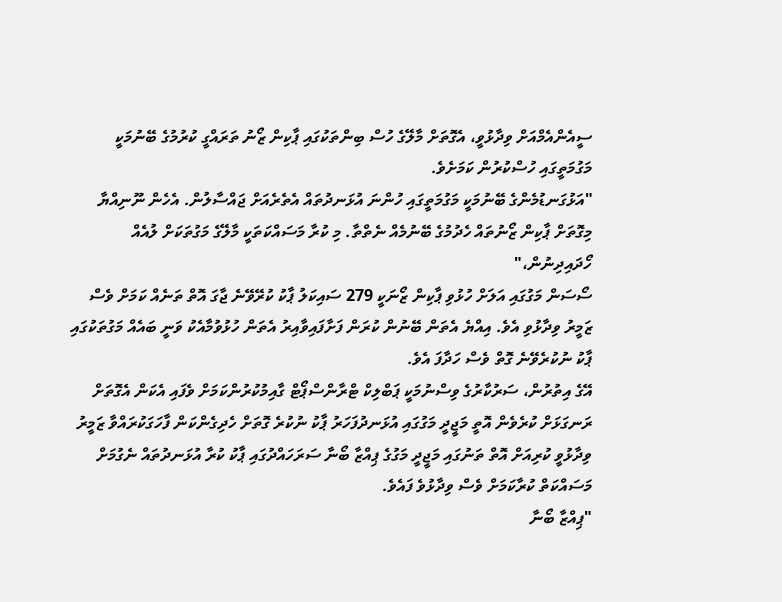ސީއެންއެމްއަށް ވިދާޅުވީ، އެގޮތަށް މާލޭގެ ހުސް ބިންތަކުގައި ޕާކިން ޒޯނު ތަރައްގީ ކުރުމުގެ ބޭނުމަކީ މަގުމަތީގައި ހުސްކުރުން ކަމަށެވެ.
"އަޅުގަނޑުމެންގެ ބޭނުމަކީ މަގުމަތީގައި ހުންނަ އުޅަނދުތައް އެތެރެއަށް ޖައްސާލުން. އެހެން ނޫނިއްޔާ މިގޮތަށް ޕާކިން ޒޯނުތައް ހެދުމުގެ ބޭނުމެއް ނެތްތާ. މި ކުރާ މަސައްކަތަކީ މާލޭގެ މަގުތަކަށް ލުއެއް ހޯދައިދިނުން،"
ސޯސަން މަގުގައި އަލަށް ހުޅުވި ޕާކިން ޒޯނަކީ 279 ސައިކަލު ޕާކު ކުރޭވޭނެ ޖާގަ އޮތް ތަނެއް ކަމަށް ވެސް ޒަމީރު ވިދާޅުވި އެވެ. އިއްޔެ އެތަން ބޭނުން ކުރަން ފަށާފައިވާއިރު އެތަން ހުޅުވުމާއެކު ވަނީ ބައެއް މަގުތަކުގައި ޕާކު ނުކުރެވޭނެ ގޮތް ވެސް ހަދާފަ އެވެ.
އޭގެ އިތުރުން، ސަރުކާރުގެ ވިސްނުމަކީ ޕަބްލިކް ޓްރާންސްޕޯޓް ގާއިމުކުރުންކަމަށް ވެފައި އެކަން އެގޮތަށް ރަނގަޅަށް ކުރެވެން އޮތީ މަޖީދީ މަގުގައި އުޅަނދުފަހަރު ޕާކު ނުކުރެ ގޮތަށް ހެދިގެންކަން ފާހަގަކުރައްވާ ޒަމީރު ވިދާޅުވީ ކުރިއަށް އޮތް ތަނުގައި މަޖީދީ މަގުގެ ޕިއްޒާ ބޯނާ ސަރަހައްދުގައި ޕާކު ކުރާ އުޅަނދުތައް ނެގުމަށް މަސައްކަތް ކުރާކަމަށް ވެސް ވިދާޅުވެ ފައެވެ.
"ޕިއްޒާ ބޯނާ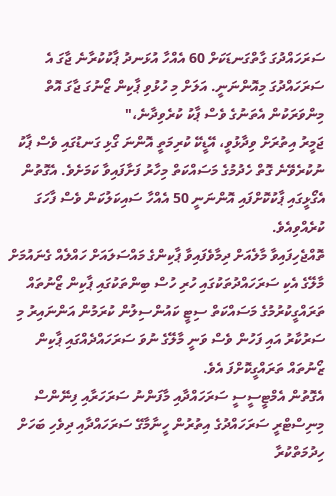ސަރަހައްދުގަ ގާތްގަނޑަކަށް 60 އެއްހާ އުޅަނދު ޕާކުކުރާނެ ޖާގަ އެ ސަރަހައްދުގަ މިއޮންނަނީ. އަލަށް މި ހުޅުވި ޕާކިން ޒޯނުގަ ޖާގަ އޮތް މިންވަރަކުން އެތަނުގެ ވެސް ޕާކު ކުރެވިދާނެ،"
ޖަމީރު އިތުރަށް ވިދާޅުވީ، އޭޑީކޭ ކުރިމަތީ އޮންނަ ގޯޅި ގަނޑުގައި ވެސް ޕާކު ނުކުރެވޭނެ ގޮތް ހެދުމުގެ މަސައްކަތް މިހާރު ފަށާފައިވާ ކަމަށެވެ. އެގޮތުން އެގޯޅީގައި ޕާކުކޮށްފައި އޮންނަނީ 50 އެއްހާ ސައިކަލުކަން ވެސް ފާހަގަ ކުރެއްވިއެވެ.
ތޮއްޖެހިފައިވާ މާލެއަށް ދިމާވެފައިވާ ޕާކިންގެ މައްސަލައަށް ހައްލެއް ގެނައުމަށް މާލޭގެ އެކި ސަރަހައްދުތަކުގައި ހުރި ހުސް ބިންތަކުގައި ޕާކިން ޒޯނުތައް ތަރައްގީކުރުމުގެ މަސައްކަތް ސިޓީ ކައުންސިލުން ކުރަމުން އަންނައިރު މި ސަރުކާރު އައި ފަހުން ވެސް ވަނީ މާލޭގެ ނުވަ ސަރަހައްދެއްގައި ޕާކިން ޒޯނުތައް ތަރައްގީކޮށްފަ އެވެ.
އެގޮތުން އެމްޓީސީސީ ސަރަހައްދާއި މާފަންނު ސަރަހަރާއި ފިނޭންސް މިނިސްޓްރީ ސަރަހައްދުގެ އިތުރުން ހީނާމާގޭ ސަރަހައްދާއި ދިވެހި ބަހަށް ހިދުމަތްކުރާ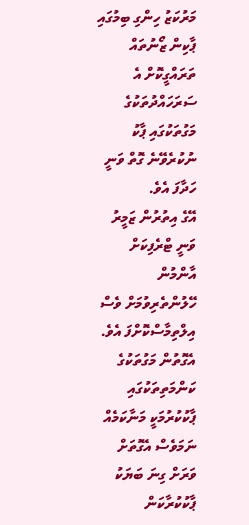މަރުކަޒު ހިންގި ބިމުގައި ޕާކިން ޒޯނުތައް ތަރައްގީކޮށް އެ ސަރަހައްދުތަކުގެ މަގުތަކުގައި ޕާކު ނުކުރެވޭނެ ގޮތް ވަނީ ހަދާފަ އެވެ.
އޭގެ އިތުރުން ޒަމީރު ވަނީ ޓްރެފިކަށް އާންމުން ހޭލުންތެރިވުމަށް ވެސް އިލްތިމާސްކޮށްފަ އެވެ. އެގޮތުން މަގުތަކުގެ ކަންމަތިތަކުގައި ޕާކުކުރުމަކީ މަނާކަމެއް ނަމަވެސް އެގޮތަށް ވަރަށް ގިނަ ބަޔަކު ޕާކުކުރާކަން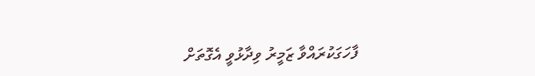ފާހަގަކުރައްވާ ޒަމީރު ވިދާޅުވީ އެގޮތަށް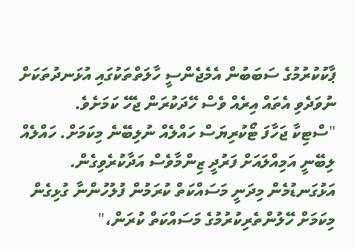ޕާކުކުރުމުގެ ސަބަބުން އެމެޖެންސީ ހާލަތްތަކުގައި އުޅަނދުތަކަށް ނުވަދެވި އެތައް އިރެއް ވެސް ހޭދަކުރަން ޖެހޭ ކަމަށެވެ.
"ސްޓިކާ ޖަހާފަ ޓޯކުރިޔަސް ހައްލެއް ނުލިބޭނެ މިކަމަށް. ހައްލެއް ލިބޭނީ އަމިއްލައަށް ފަރުދީ ޒިންމާވެސް އަދާކުރެވިގެން. އަޅުގަނޑުމެން މިދަނީ މަސައްކަތް ކުރަމުން ފުލުހުންނާ ގުޅިގެން މިކަމަށް ހޭލުންތެރިކުރުމުގެ މަސައްކަތް ކުރަން،"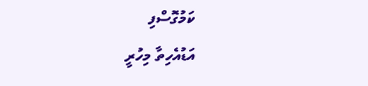ކަމުގޮސްފި
އަޑުއެހިތާ މިހުރީ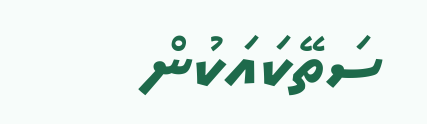ސަތޭކައަކުން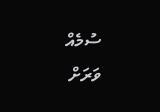ސުމެއް
ވަރަށް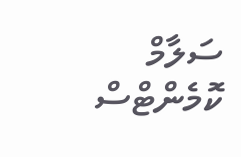ސަލާމް
ކޮމެންޓްސް